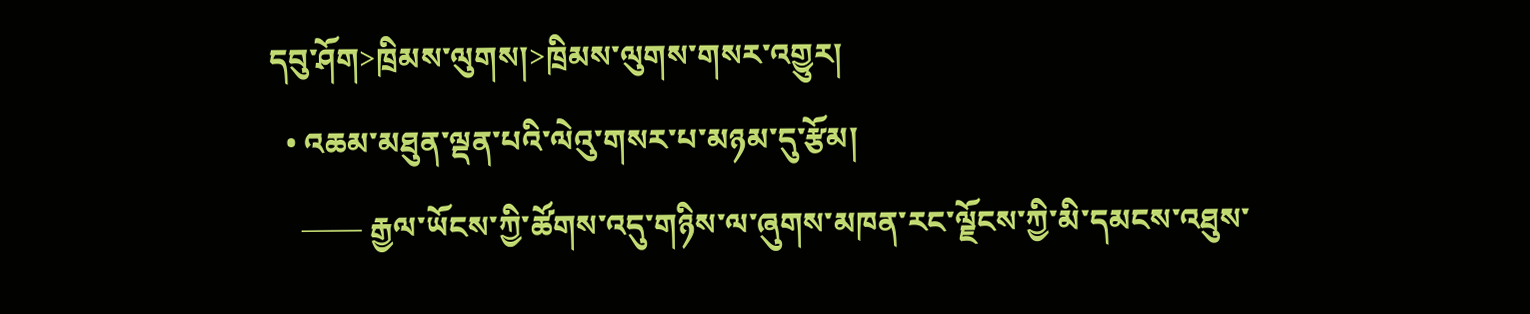དབུ་ཤོག>ཁྲིམས་ལུགས།>ཁྲིམས་ལུགས་གསར་འགྱུར།
  • འཆམ་མཐུན་ལྡན་པའི་ལེའུ་གསར་པ་མཉམ་དུ་རྩོམ།
    —— རྒྱལ་ཡོངས་ཀྱི་ཚོགས་འདུ་གཉིས་ལ་ཞུགས་མཁན་རང་ལྗོངས་ཀྱི་མི་དམངས་འཐུས་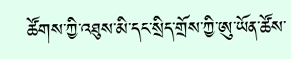ཚོགས་ཀྱི་འཐུས་མི་དང་སྲིད་གྲོས་ཀྱི་ཨུ་ཡོན་ཚོས་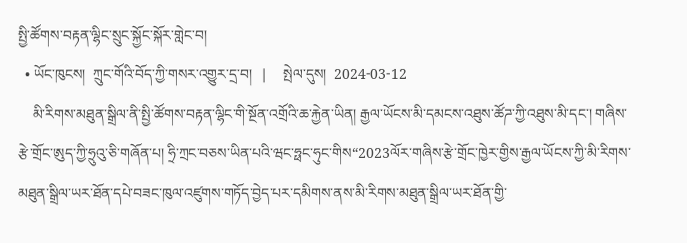སྤྱི་ཚོགས་བརྟན་ལྷིང་སྲུང་སྐྱོང་སྐོར་གླེང་བ།
  • ཡོང་ཁུངས།  ཀྲུང་གོའི་བོད་ཀྱི་གསར་འགྱུར་དྲ་བ།   |     སྤེལ་དུས།  2024-03-12
    མི་རིགས་མཐུན་སྒྲིལ་ནི་སྤྱི་ཚོགས་བརྟན་ལྷིང་གི་སྔོན་འགྲོའི་ཆ་རྐྱེན་ཡིན། རྒྱལ་ཡོངས་མི་དམངས་འཐུས་ཚོཌ་ཀྱི་འཐུས་མི་དང་། གཞིས་རྩེ་གྲོང་ཨུད་ཀྱི་ཧྲུའུ་ཅི་གཞོན་པ། ཧྲི་ཀྲང་བཅས་ཡིན་པའི་ཝང་ཧྥང་ཧུང་གིས“2023ལོར་གཞིས་རྩེ་གྲོང་ཁྱེར་གྱིས་རྒྱལ་ཡོངས་ཀྱི་མི་རིགས་མཐུན་སྒྲིལ་ཡར་ཐོན་དཔེ་བཟང་ཁུལ་འཛུགས་གཏོད་བྱེད་པར་དམིགས་ནས་མི་རིགས་མཐུན་སྒྲིལ་ཡར་ཐོན་གྱི་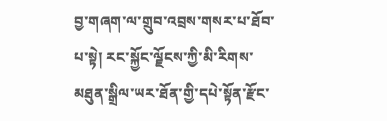བྱ་གཞག་ལ་གྲུབ་འབྲས་གསར་པ་ཐོབ་པ་སྟེ། རང་སྐྱོང་ལྗོངས་ཀྱི་མི་རིགས་མཐུན་སྒྲིལ་ཡར་ཐོན་གྱི་དཔེ་སྟོན་རྫོང་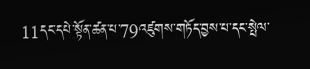11དང་དཔེ་སྟོན་ཚན་པ་79འཛུགས་གཏོད་བྱས་པ་དང་སྤེལ་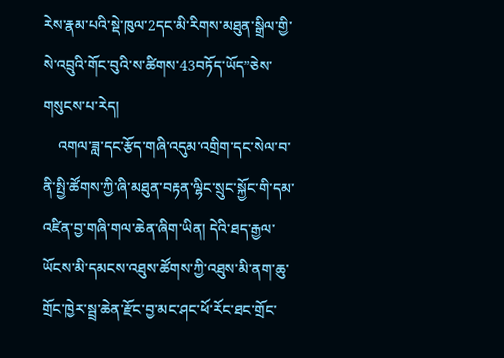རེས་རྣམ་པའི་སྡེ་ཁུལ་2དང་མི་རིགས་མཐུན་སྒྲིལ་གྱི་སེ་འབྲུའི་གོང་བུའི་ས་ཚིགས་43བཏོད་ཡོད”ཅེས་གསུངས་པ་རེད།
    འགལ་ཟླ་དང་རྩོད་གཞི་འདུམ་འགྲིག་དང་སེལ་བ་ནི་སྤྱི་ཚོགས་ཀྱི་ཞི་མཐུན་བརྟན་ལྷིང་སྲུང་སྐྱོང་གི་དམ་འཛིན་བྱ་གཞི་གལ་ཆེན་ཞིག་ཡིན། དེའི་ཐད་རྒྱལ་ཡོངས་མི་དམངས་འཐུས་ཚོགས་ཀྱི་འཐུས་མི་ནག་ཆུ་གྲོང་ཁྱེར་སྦྲ་ཆེན་རྫོང་བྱ་མང་ཤང་ཕོ་རོང་ཐང་གྲོང་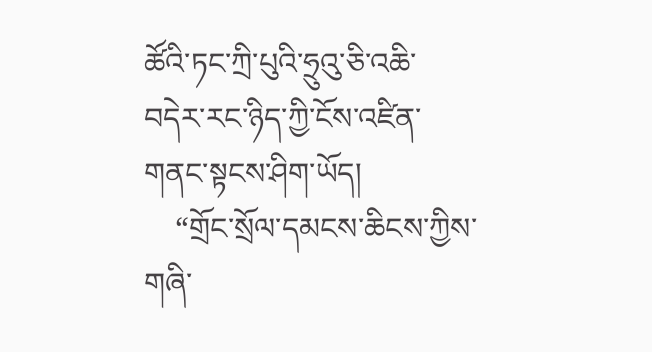ཚོའི་ཏང་ཀྲི་པུའི་ཧྲུའུ་ཅི་འཆི་བདེར་རང་ཉིད་ཀྱི་ངོས་འཛིན་གནང་སྟངས་ཤིག་ཡོད།
    “གྲོང་སྲོལ་དམངས་ཆིངས་ཀྱིས་གཞི་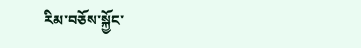རིམ་བཅོས་སྐྱོང་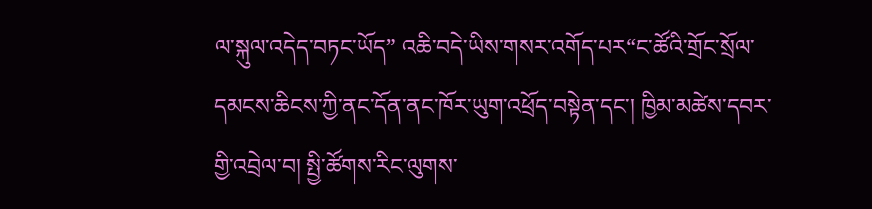ལ་སྐུལ་འདེད་བཏང་ཡོད” འཆི་བདེ་ཡིས་གསར་འགོད་པར“ང་ཚོའི་གྲོང་སྲོལ་དམངས་ཆིངས་ཀྱི་ནང་དོན་ནང་ཁོར་ཡུག་འཕྲོད་བསྟེན་དང་། ཁྱིམ་མཚེས་དབར་གྱི་འབྲེལ་བ། སྤྱི་ཚོགས་རིང་ལུགས་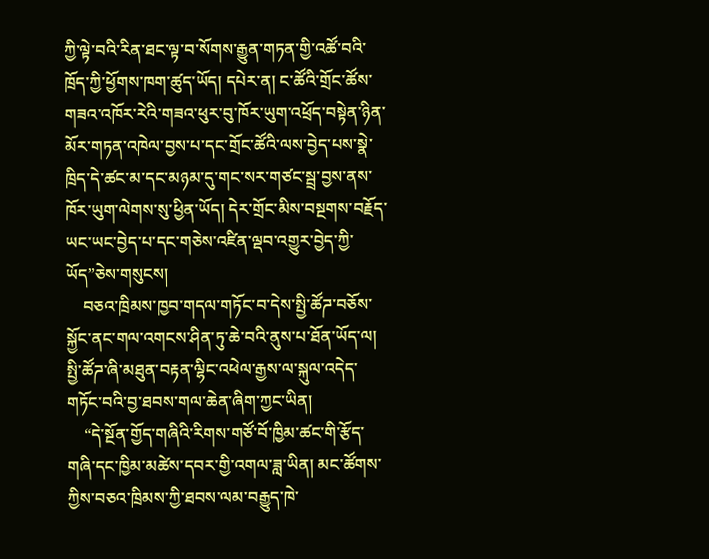ཀྱི་ལྟེ་བའི་རིན་ཐང་ལྟ་བ་སོགས་རྒྱུན་གཏན་གྱི་འཚོ་བའི་ཁྲོད་ཀྱི་ཕྱོགས་ཁག་ཚུད་ཡོད། དཔེར་ན། ང་ཚོའི་གྲོང་ཚོས་གཟའ་འཁོར་རེའི་གཟའ་ཕུར་བུ་ཁོར་ཡུག་འཕྲོད་བསྟེན་ཉིན་མོར་གཏན་འཁེལ་བྱས་པ་དང་གྲོང་ཚོའི་ལས་བྱེད་པས་སྣེ་ཁྲིད་དེ་ཚང་མ་དང་མཉམ་དུ་གང་སར་གཙང་སྦྲ་བྱས་ནས་ཁོར་ཡུག་ལེགས་སུ་ཕྱིན་ཡོད། དེར་གྲོང་མིས་བསྔགས་བརྗོད་ཡང་ཡང་བྱེད་པ་དང་གཅེས་འཛིན་ལྡབ་འགྱུར་བྱེད་ཀྱི་ཡོད”ཅེས་གསུངས།
    བཅའ་ཁྲིམས་ཁྱབ་གདལ་གཏོང་བ་དེས་སྤྱི་ཚོཌ་བཅོས་སྐྱོང་ནང་གལ་འགངས་ཤིན་ཏུ་ཆེ་བའི་ནུས་པ་ཐོན་ཡོད་ལ། སྤྱི་ཚོཌ་ཞི་མཐུན་བརྟན་ལྷིང་འཕེལ་རྒྱས་ལ་སྐུལ་འདེད་གཏོང་བའི་བྱ་ཐབས་གལ་ཆེན་ཞིག་ཀྱང་ཡིན།
    “དེ་སྔོན་གྱོད་གཞིའི་རིགས་གཙོ་བོ་ཁྱིམ་ཚང་གི་རྩོད་གཞི་དང་ཁྱིམ་མཚེས་དབར་གྱི་འགལ་ཟླ་ཡིན། མང་ཚོགས་ཀྱིས་བཅའ་ཁྲིམས་ཀྱི་ཐབས་ལམ་བརྒྱུད་ཁེ་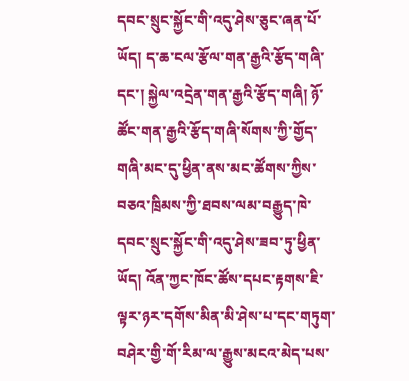དབང་སྲུང་སྐྱོང་གི་འདུ་ཤེས་ཅུང་ཞན་པོ་ཡོད། ད་ཆ་ངལ་རྩོལ་གན་རྒྱའི་རྩོད་གཞི་དང་། སྐྱེལ་འདྲེན་གན་རྒྱའི་རྩོད་གཞི། ཉོ་ཚོང་གན་རྒྱའི་རྩོད་གཞི་སོགས་ཀྱི་གྱོད་གཞི་མང་དུ་ཕྱིན་ནས་མང་ཚོགས་ཀྱིས་བཅའ་ཁྲིམས་ཀྱི་ཐབས་ལམ་བརྒྱུད་ཁེ་དབང་སྲུང་སྐྱོང་གི་འདུ་ཤེས་ཟབ་ཏུ་ཕྱིན་ཡོད། འོན་ཀྱང་ཁོང་ཚོས་དཔང་རྟགས་ཇི་ལྟར་ཉར་དགོས་མིན་མི་ཤེས་པ་དང་གཏུག་བཤེར་གྱི་གོ་རིམ་ལ་རྒྱུས་མངའ་མེད་པས་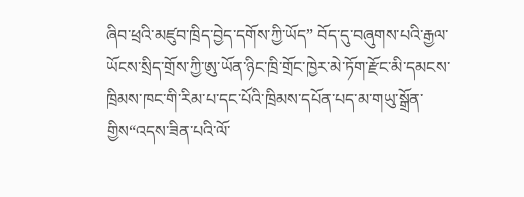ཞིབ་ཕྲའི་མཛུབ་ཁྲིད་བྱེད་དགོས་ཀྱི་ཡོད” བོད་དུ་བཞུགས་པའི་རྒྱལ་ཡོངས་སྲིད་གྲོས་ཀྱི་ཨུ་ཡོན་ཉིང་ཁྲི་གྲོང་ཁྱེར་མེ་ཏོག་རྫོང་མི་དམངས་ཁྲིམས་ཁང་གི་རིམ་པ་དང་པོའི་ཁྲིམས་དཔོན་པད་མ་གཡུ་སྒྲོན་གྱིས“འདས་ཟིན་པའི་ལོ་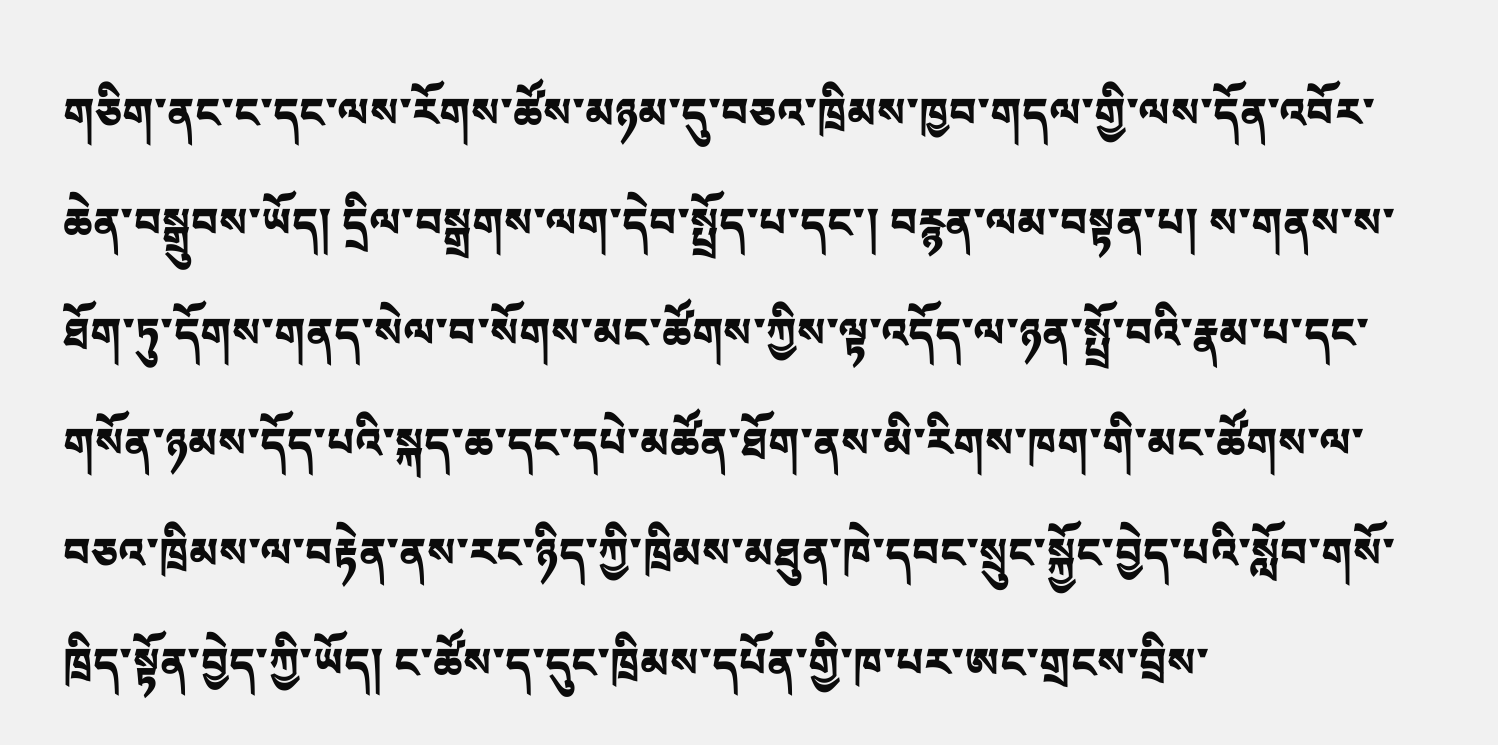གཅིག་ནང་ང་དང་ལས་རོགས་ཚོས་མཉམ་དུ་བཅའ་ཁྲིམས་ཁྱབ་གདལ་གྱི་ལས་དོན་འབོར་ཆེན་བསྒྲུབས་ཡོད། དྲིལ་བསྒྲགས་ལག་དེབ་སྤྲོད་པ་དང་། བརྙན་ལམ་བསྟན་པ། ས་གནས་ས་ཐོག་ཏུ་དོགས་གནད་སེལ་བ་སོགས་མང་ཚོགས་ཀྱིས་ལྟ་འདོད་ལ་ཉན་སྤྲོ་བའི་རྣམ་པ་དང་གསོན་ཉམས་དོད་པའི་སྐད་ཆ་དང་དཔེ་མཚོན་ཐོག་ནས་མི་རིགས་ཁག་གི་མང་ཚོགས་ལ་བཅའ་ཁྲིམས་ལ་བརྟེན་ནས་རང་ཉིད་ཀྱི་ཁྲིམས་མཐུན་ཁེ་དབང་སྲུང་སྐྱོང་བྱེད་པའི་སློབ་གསོ་ཁྲིད་སྟོན་བྱེད་ཀྱི་ཡོད། ང་ཚོས་ད་དུང་ཁྲིམས་དཔོན་གྱི་ཁ་པར་ཨང་གྲངས་བྲིས་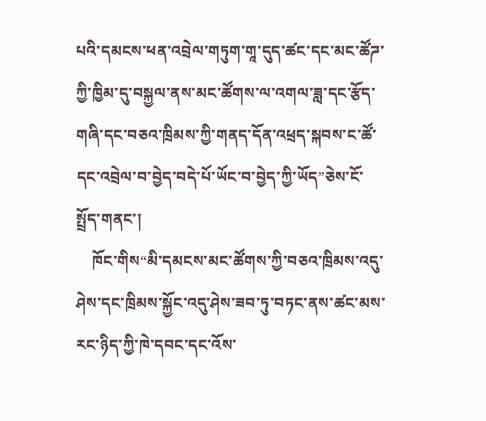པའི་དམངས་ཕན་འབྲེལ་གཏུག་གཱ་དུད་ཚང་དང་མང་ཚོཌ་ཀྱི་ཁྱིམ་དུ་བསྐྱལ་ནས་མང་ཚོགས་ལ་འགལ་ཟླ་དང་རྩོད་གཞི་དང་བཅའ་ཁྲིམས་ཀྱི་གནད་དོན་འཕྲད་སྐབས་ང་ཚོ་དང་འབྲེལ་བ་བྱེད་བདེ་པོ་ཡོང་བ་བྱེད་ཀྱི་ཡོད”ཅེས་ངོ་སྤྲོད་གནང་།
    ཁོང་གིས“མི་དམངས་མང་ཚོགས་ཀྱི་བཅའ་ཁྲིམས་འདུ་ཤེས་དང་ཁྲིམས་སྐྱོང་འདུ་ཤེས་ཟབ་ཏུ་བཏང་ནས་ཚང་མས་རང་ཉིད་ཀྱི་ཁེ་དབང་དང་འོས་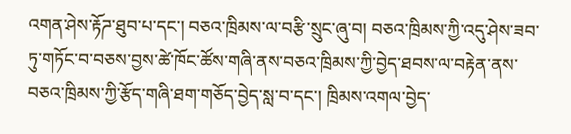འགན་ཤེས་རྟོཌ་ཐུབ་པ་དང་། བཅའ་ཁྲིམས་ལ་བརྩི་སྲུང་ཞུ་བ། བཅའ་ཁྲིམས་ཀྱི་འདུ་ཤེས་ཟབ་ཏུ་གཏོང་བ་བཅས་བྱས་ཚེ་ཁོང་ཚོས་གཞི་ནས་བཅའ་ཁྲིམས་ཀྱི་བྱེད་ཐབས་ལ་བརྟེན་ནས་བཅའ་ཁྲིམས་ཀྱི་རྩོད་གཞི་ཐག་གཅོད་བྱེད་སླ་བ་དང་། ཁྲིམས་འགལ་བྱེད་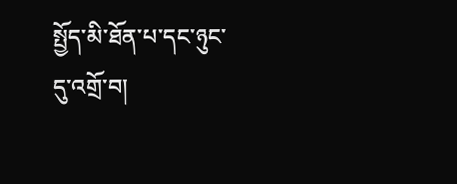སྤྱོད་མི་ཐོན་པ་དང་ཉུང་དུ་འགྲོ་བ།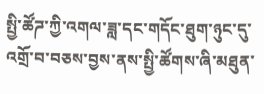སྤྱི་ཚོཌ་ཀྱི་འགལ་ཟླ་དང་གདོང་ཐུག་ཉུང་དུ་འགྲོ་བ་བཅས་བྱས་ནས་སྤྱི་ཚོགས་ཞི་མཐུན་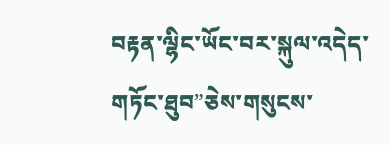བརྟན་ལྷིང་ཡོང་བར་སྐུལ་འདེད་གཏོང་ཐུབ”ཅེས་གསུངས་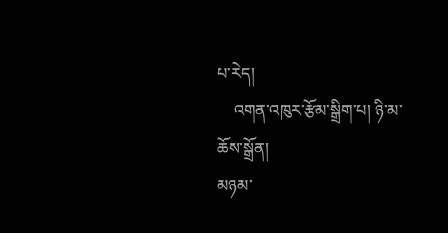པ་རེད།
    འགན་འཁུར་རྩོམ་སྒྲིག་པ། ཉི་མ་ཆོས་སྒྲོན།
མཉམ་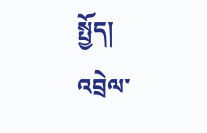སྤྱོད།
འབྲེལ་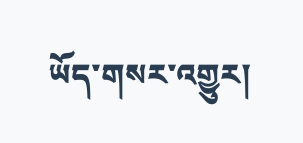ཡོད་གསར་འགྱུར།